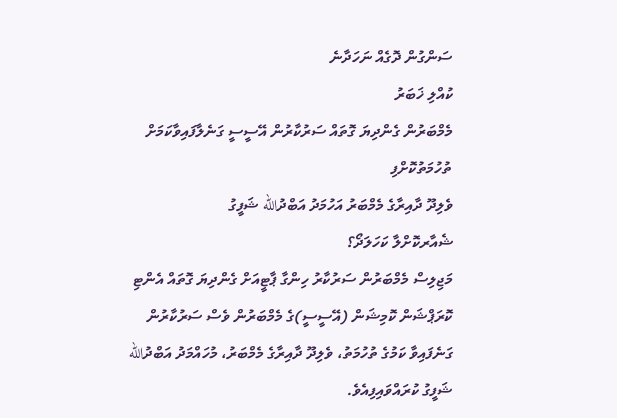ސަންގުން ދޮގެއް ނަހަދާނެ
ކުއްލި ޚަބަރު
މެމްބަރުން ގެންދިޔަ ގޮތައް ސަރުކާރުން އޭސީސީ ގަނެލާފައިވާކަމަށް ތުހުމަތުކޮށްފި
ވެލިދޫ ދާއިރާގެ މެމްބަރު އަހުމަދު އަބްދުالله ޝަފީގު
ޝެއާރކޮށްލާ ކަހަލަދޯ؟
މަޖިލިސް މެމްބަރުން ސަރުކާރު ހިންގާ ޕާޓީއަށް ގެންދިޔަ ގޮތައް އެންޓި ކޮރަޕްޝަން ކޮމިޝަން (އޭސީސީ)ގެ މެމްބަރުން ވެސް ސަރުކާރުން ގަނެފައިވާ ކަމުގެ ތުހުމަތު، ވެލިދޫ ދާއިރާގެ މެމްބަރު، މުހައްމަދު އަބްދުالله ޝަފީގު ކުރައްވައިފިއެވެ.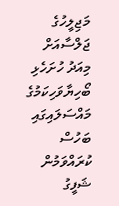މަޖިލީހުގެ ޖަލްސާއަށް މިއަދު ހުށަހެޅި ބޯހިޔާވަހިކަމުގެ މައްސަލައިގައި ބަހުސް ކުރައްވަމުން ޝަފީގު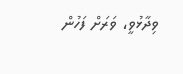ވިދާޅުވީ، ވަރަށް ފަހުން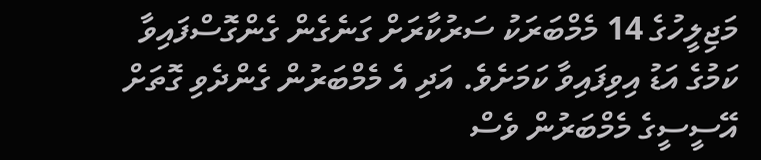މަޖިލީހުގެ 14 މެމްބަރަކު ސަރުކާރަށް ގަނެގެން ގެންގޮސްފައިވާ ކަމުގެ އަޑު އިވިފައިވާ ކަމަށެވެ. އަދި އެ މެމްބަރުން ގެންދެވި ގޮތަށް އޭސީސީގެ މެމްބަރުން ވެސް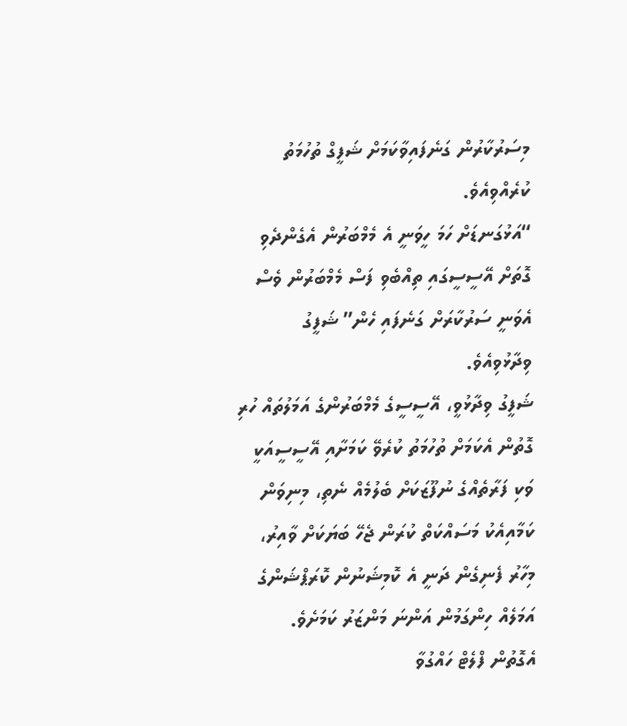މިސަރުކާރުން ގަނެފައިވާކަމަށް ޝަފީގް ތުހުމަތު ކުރެއްވިއެވެ.
“އަޅުގަނޑަށް ހަމަ ހީވަނީ އެ މެމްބަރުން އެގެންދެވި ގޮތަށް އޭސީސީގައި ތިއްބެވި ފަސް މެމްބަރުން ވެސް އެވަނީ ސަރުކާރަށް ގަނެފައި ހެން” ޝަފީގު ވިދާޅުވިއެވެ.
ޝަފީގު ވިދާޅުވީ، އޭސީސީގެ މެމްބަރުންގެ އަމަލުތައް ހުރި ގޮތުން އެކަމަށް ތުހުމަތު ކުރެވޭ ކަމަށާއި އޭސީސީއަކީ ވަކި ފަރާތެއްގެ ނުފޫޒަކަށް ބެލުމެއް ނެތި، މިނިވަން ކަމާއިއެކު މަސައްކަތް ކުރަން ޖެހޭ ބަޔަކަށް ވާއިރު، މިހާރު ފެނިގެން ދަނީ އެ ކޮމިޝަނުން ކޮރަޕްޝަންގެ އަމަލެއް ހިންގަމުން އަންނަ މަންޒަރު ކަމަށެވެ.
އެގޮތުން ފްލެޓް ހައްގުވާ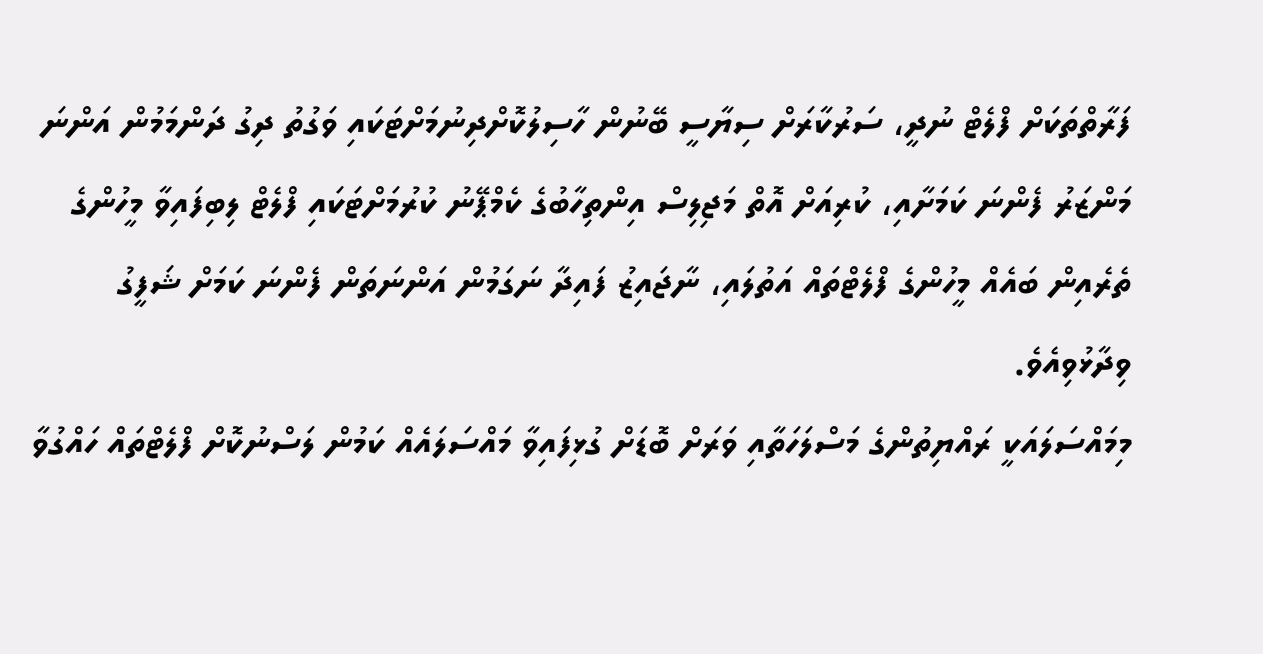ފަރާތްތަކަށް ފްލެޓް ނުދީ، ސަރުކާރަށް ސިޔާސީ ބޭނުން ހާސިލުކޮށްދިނުމަށްޓަކައި ވަގުތު ދިގު ދަންމަމުން އަންނަ މަންޒަރު ފެންނަ ކަމަށާއި، ކުރިއަށް އޮތް މަޖިލިސް އިންތިހާބުގެ ކެމްޕޭނު ކުރުމަށްޓަކައި ފްލެޓް ލިބިފައިވާ މީހުންގެ ތެރެއިން ބައެއް މީހުންގެ ފްލެޓްތައް އަތުލައި، ނާޖައިޒު ފައިދާ ނަގަމުން އަންނަތަން ފެންނަ ކަމަށް ޝަފީގު ވިދާޅުވިއެވެ.
މިމައްސަލައަކީ ރައްޔިތުންގެ މަސްލަހަތާއި ވަރަށް ބޮޑަށް ގުޅިފައިވާ މައްސަލައެއް ކަމުން ލަސްނުކޮށް ފްލެޓްތައް ހައްގުވާ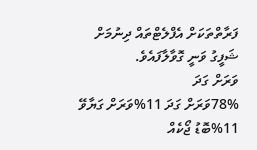ފަރާތްތަކަށް އެފްލެޓްތައް ދިނުމަށް ޝަފީގު ވަނީ ގޮވާލާފައެވެ.
ވަރަށް ގަދަ
78%ވަރަށް ގަދަ 11%ވަރަށް ގަޔާވޭ 11%ބޮޑު ޖޯކެއް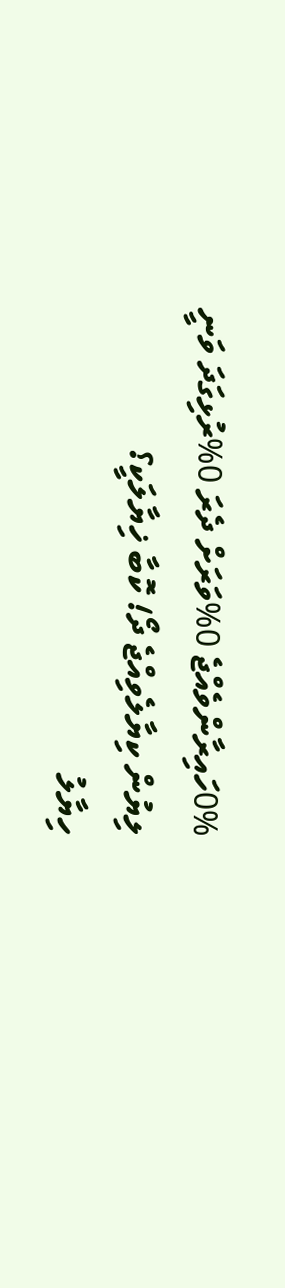0%ހައިރާންވެއްޖެ 0%ވަރަށް ދެރަ 0%ރުޅިގަދަ ވަނީ
ލިޔުން ކިޔާލެވިއްޖެ ދޯ! ކޮބާ ޚިޔާލަކީ؟
ހިޔާލު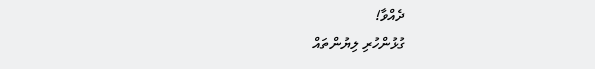ދެއްވާ!
ގުޅުންހުރި ލިޔުންތައް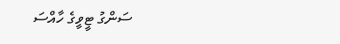ސަންގު ޓީވީގެ ހާއްސަ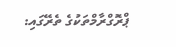ޕްރޮގްރާމްތަކުގެ ތެރޭގައި: